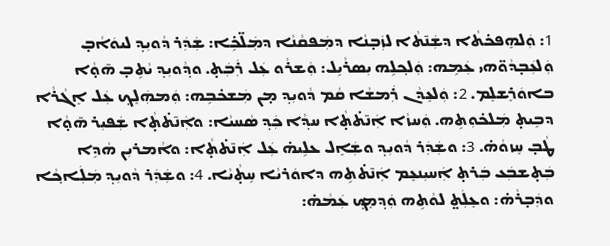1: ܘܲܠܗܸܦܟ̇ܬܵܐ ܕܫܲܢ̄ܬܵܐ ܠܙܲܒ̣ܢܵܐ ܕܡܲܦܩܵܢܵܐ ܕܡܲܠ̈ܟܹ̇ܐ: ܫܲܕܲܪ ܕܵܘܝܼܕ݂ ܠܝܘܿܐܵܒ̣ ܘܲܠܥܲܒ̣ܕܵܘ̈ܗܝ ܥܲܡܹܗ: ܘܲܠܟ݂ܠܹܗ ܝܼܣܪܵܝܹܠ: ܘܲܫܪܵܘ ܥܲܠ ܪܲܒܲܬ̣. ܘܕ݂ܵܘܝܼܕ݂ ܝܵܬܹܒ̣ ܗ̄ܘ̣ܵܐ ܒܐܘܿܪܸܫܠܸܡ. 2: ܘܲܠܥܸܕܵܢ ܪܲܡܫܵܐ ܩܵܡ ܕܵܘܝܼܕ݂ ܡ̣ܢ ܡܲܫܟ̇ܒܹܗ: ܘܲܡܗܲܠܸܟ݂ ܥܲܠ ܐܸܓܵܪܵܐ ܕܒܹܝܬ̣ ܡܲܠܟ̇ܘܼܬܹܗ. ܘܲܚܙܵܐ ܐܲܢ̄ܬ̇ܬ̣ܵܐ ܚܕ݂ܵܐ ܟܲܕ݂ ܣܵܚܝܵܐ: ܘܐܲܢ̄ܬ̇ܬ̣ܵܐ ܫܲܦܝܼܪ ܗ̄ܘ̣ܵܐ ܛܵܒ̣ ܚܸܙܘܵܗ̇. 3: ܘܫܲܕܲܪ ܕܵܘܝܼܕ݂ ܘܫܲܐܸܠ ܥܠܹܝܗ̇ ܥܲܠ ܐܲܢ̄ܬ̇ܬ̣ܵܐ: ܘܐܵܡܪܝܼܢ ܗܵܕܹܐ ܒܲܬ̣ܫܒܲܥ ܒܲܪܬ̣ ܐܲܚܝܼܢܥܸܡ ܐܲܢ̄ܬ̇ܬܹܗ ܕܐܘܿܪܝܵܐ ܚܹܬ̣ܵܝܵܐ. 4: ܘܫܲܕܲܪ ܕܵܘܝܼܕ݂ ܡܲܠܲܐܟ݂ܵܐ ܘܕܲܒ̣ܪܵܗ̇: ܘܥܸܠܲܬ̤ ܠܘܵܬܹܗ ܘܲܕ݂ܡܸܟ݂ ܥܲܡܵܗ̇: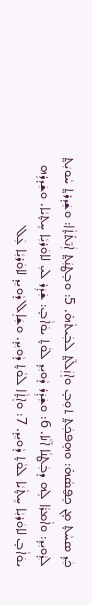ܟܲܕ݂ ܣܚܵܬ̣ ܡ̣ܢ ܟܸܦ̮ܣܵܗ̇: ܘܗܸܦܟܲܬ̤ ܬܘܼܒ̣ ܘܐܸܙܲܠ̄ܬ̤ ܠܒܲܝܬܵܗ̇. 5: ܘܒܸܛܢܲܬ̤ ܐܲܢ̄ܬ̇ܬ̣ܵܐ: ܘܫܲܕܪܬ̤ ܚܵܘܝܲܬ̤ ܠܕ݂ܵܘܝܼܕ݂: ܘܐܵܡܪܵܐ ܠܹܗ ܕܒܲܛܢܵܐ ܐ̄ܢܵܐ. 6: ܘܫܲܕܲܪ ܕܵܘܝܼܕ݂ ܠܘܵܬ̣ ܝܘܿܐܵܒ̣: ܫܲܕܲܪ ܠܝܼ ܠܐܘܿܪܝܼܵܐ ܚܹܬ̣ܝܵܐ. ܘܫܲܕܪܹܗ ܝܘܿܐܵܒ̣ ܠܐܘܿܪܝܼܵܐ ܚܹܬ̣ܵܝܵܐ ܠܘܵܬ̣ ܕܵܘܝܼܕ݂. 7: ܘܐܸܬ̣ܵܐ ܠܘܵܬ̣ ܕܵܘܝܼܕ݂. ܘܫܲܐܸܠ ܕܵܘܝܼܕ݂ ܠܐܘܿܪܝܼܵܐ ܥܲܠ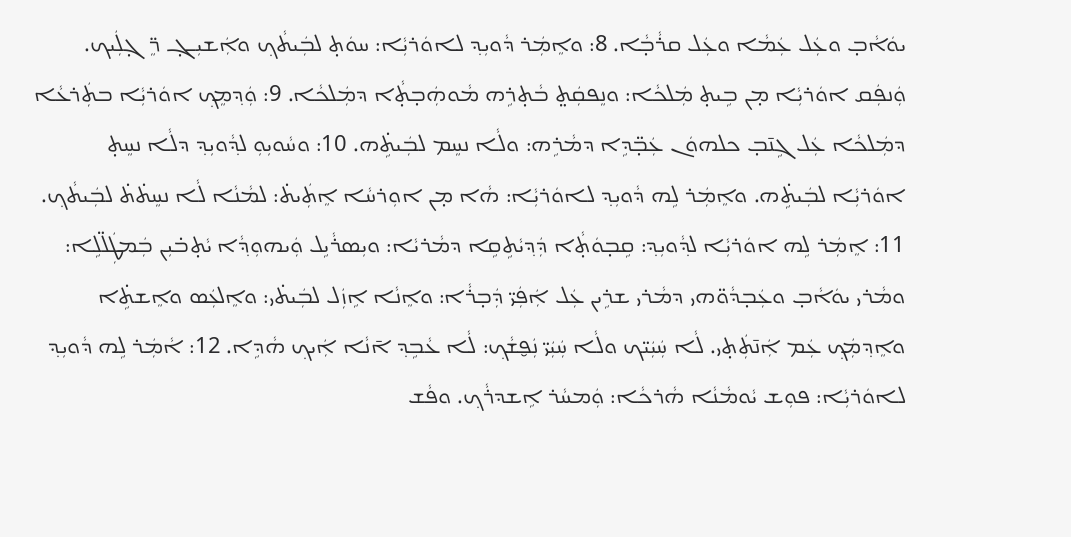ܝܘܿܐܵܒ̣ ܘܥܲܠ ܥܲܡܵܐ ܘܥܲܠ ܩܪܵܒ̣ܵܐ. 8: ܘܐܸܡܲܪ ܕܵܘܝܼܕ݂ ܠܐܘܿܪܝܼܵܐ: ܚܘܿܬ̣ ܠܒܲܝܬܵܟ݂ ܘܐܲܫܝܼܓ̣ ܪܸ̈ܓ̣ܠܲܝܟ. ܘܲܢܦܲܩ ܐܘܿܪܝܼܵܐ ܡ̣ܢ ܒܹܝܬ̣ ܡܲܠܟܵܐ: ܘܢܸܦܩܲܬ̤ ܒܵܬ̣ܪܹܗ ܡܵܘܗܲܒ̣ܬ̣ܵܐ ܕܡܲܠܟܵܐ. 9: ܘܲܕ݂ܡܸܟ݂ ܐܘܿܪܝܼܵܐ ܒܬܲܪܥܵܐ ܕܡܲܠܟܵܐ ܥܲܠ ܓܹܢ̄ܒ̣ ܟܠܗܘܿܢ ܥܲܒ̣̈ܕܹܐ ܕܡܵܪܹܗ: ܘܠܵܐ ܢܚܸܡ ܠܒܲܝܬܹ̇ܗ. 10: ܘܚܵܘܝܼܘܼ ܠܕ݂ܵܘܝܼܕ݂ ܕܠܵܐ ܢܚܸܬ̣ ܐܘܿܪܝܼܵܐ ܠܒܲܝܬܹ̇ܗ. ܘܐܸܡܲܪ ܠܹܗ ܕܵܘܝܼܕ݂ ܠܐܘܿܪܝܼܵܐ: ܗܵܐ ܡ̣ܢ ܐܘܼܪܚܵܐ ܐܸܬܲܝܬ̇: ܠܡܵܢܵܐ ܠܵܐ ܢܚܸܬ̇ܬ̇ ܠܒܲܝܬܵܟ݂. 11: ܐܸܡܲܪ ܠܹܗ ܐܘܿܪܝܼܵܐ ܠܕ݂ܵܘܝܼܕ݂: ܩܹܒ̣ܘܿܬ̣ܵܐ ܕܲܕ݂ܝܵܬܹܩܹܐ ܕܡܵܪܝܵܐ: ܘܝܼܣܪܵܝܹܠ ܘܲܝܗܘܼܕ݂ܵܐ ܝܵܬ̣ܒ̇ܝܼܢ ܒܲܡܛܲܠ̈ܠܹܐ: ܘܡܵܪܝ ܝܘܿܐܵܒ̣ ܘܥܲܒ̣ܕܵܘ̈ܗܝ ܕܡܵܪܝ ܫܪܹܝܢ ܥܲܠ ܐܲܦܲܝ̈ ܕܲܒ̣ܪܵܐ: ܘܐܸܢܵܐ ܐܹܙܲܠ ܠܒܲܝܬ̇ܝ: ܘܐܸܠܥܲܣ ܘܐܸܫܬܹ̇ܐ ܘܐܸܕ݂ܡܲܟ݂ ܥܲܡ ܐܲܢ̄ܬܲܬ̣ܝ. ܠܵܐ ܚܲܝܲܝ̈ܟ ܘܠܵܐ ܚܲܝܲܝ̈ ܢܲܦ̮ܫܵܟ݂: ܠܵܐ ܥܵܒܹܕ݂ ܐ̄ܢܵܐ ܐܲܝܟ݂ ܗܵܕܹܐ. 12: ܐܵܡܲܪ ܠܹܗ ܕܵܘܝܼܕ݂ ܠܐܘܿܪܝܼܵܐ: ܦܘܼܫ ܝܵܘܡܵܢܵܐ ܗܵܪܟܵܐ: ܘܲܡܚܵܪ ܐܹܫܕܪܵܟ݂. ܘܦܵܫ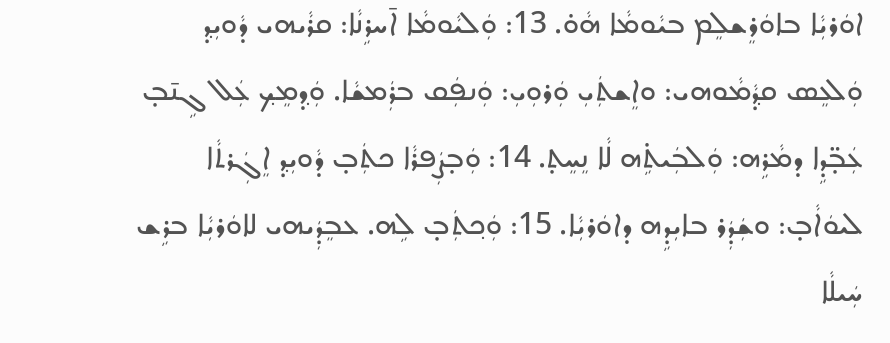ܐܘܿܪܝܼܵܐ ܒܐܘܿܪܸܫܠܸܡ ܒܝܵܘܡܵܐ ܗܵܘ̇. 13: ܘܲܠܝܵܘܡܵܐ ܐ̄ܚܪܹܢܵܐ: ܩܪܵܝܗܝ ܕܵܘܝܼܕ݂ ܘܲܠܥܸܣ ܩܕ݂ܵܡܵܘܗܝ: ܘܐܸܫܬܲܝܼ ܘܲܪܘܼܝܼ: ܘܲܢܦܲܩ ܒܪܲܡܫܵܐ. ܘܲܕ݂ܡܸܟ݂ ܥܲܠ ܓܹܢ̄ܒ̣ ܥܲܒ̣̈ܕܹܐ ܕܡܵܪܹܗ: ܘܲܠܒܲܝܬܹ̇ܗ ܠܵܐ ܢܸܚܸܬ̣. 14: ܘܲܒ̣ܨܲܦܪܵܐ ܟܬܲܒ̣ ܕܵܘܝܼܕ݂ ܐܸܓܲܪܬܵܐ ܠܝܘܿܐܵܒ̣: ܘܫܲܕܲܪ ܒܐܝܼܕܹܗ ܕܐܘܿܪܝܼܵܐ. 15: ܘܲܟ݂ܬܲܒ̣ ܠܹܗ. ܥܒܸܕܲܝܗܝ ܠܐܘܿܪܝܼܵܐ ܒܪܹܫ ܚܲܝܠܵܐ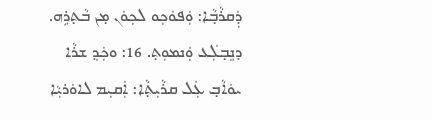ܕܲܩܪܵܒ̣ܵܐ: ܘܲܦܘܿܟ݂ܘ ܠܟ݂ܘܿܢ ܡ̣ܢ ܒܵܬ̣ܪܹܗ. ܕܢܸܒ̣ܠܲܥ ܘܲܢܡܘܼܬ̣. 16: ܘܟܲܕ݂ ܫܪܵܐ ܝܘܿܐܵܒ̣ ܥܲܠ ܩܪܵܝܼܬ̣ܵܐ: ܐܲܩܝܼܡ ܠܐܘܿܪܝܼܵܐ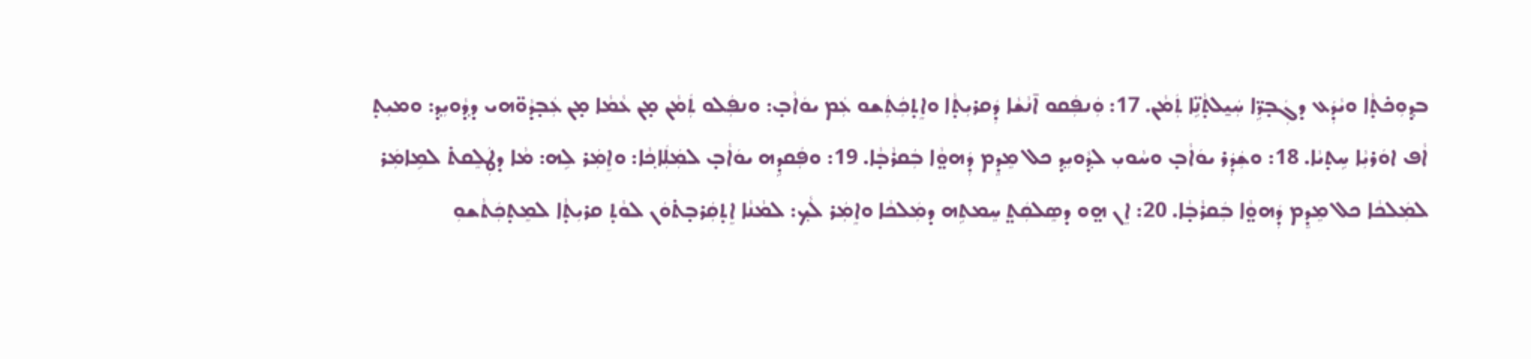ܒܕ݂ܘܼܟ̇ܬ̣ܵܐ ܘܝܵܕܲܥ ܕܓܲܒ̣ܪܹ̈ܐ ܚܲܝ̱ܠܬ̣ܵܢܹ̈ܐ ܬܲܡܵܢ. 17: ܘܲܢܦܲܩܘ ܐ̄ܢܵܫܵܐ ܕܲܩܪܝܼܬ̣ܵܐ ܘܐܸܬ̣ܟܲܬܲܫܘ ܥܲܡ ܝܘܿܐܵܒ̣: ܘܢܦܲܠܘ ܬܲܡܵܢ ܡ̣ܢ ܥܵܡܵܐ ܡ̣ܢ ܥܲܒ̣ܕܵܘ̈ܗܝ ܕܕ݂ܵܘܝܼܕ݂: ܘܡܝܼܬ̣ ܐܵܦ ܐܘܿܪܝܼܵܐ ܚܹܬ̣ܝܵܐ. 18: ܘܫܲܕܲܪ ܝܘܿܐܵܒ̣ ܘܚܵܘܝܼ ܠܕ݂ܵܘܝܼܕ݂ ܟܠ ܡܸܕܸܡ ܕܲܗܘ̤ܵܐ ܒܲܩܪܵܒ̣ܵܐ. 19: ܘܦܲܩܕܹܗ ܝܘܿܐܵܒ̣ ܠܡܲܠܲܐܟ݂ܵܐ: ܘܐܸܡܲܪ ܠܹܗ: ܡܵܐ ܕܛܲܠܸܩܬ̇ ܠܡܹܐܡܲܪ ܠܡܲܠܟܵܐ ܟܠ ܡܸܕܸܡ ܕܲܗܘ̤ܵܐ ܒܲܩܪܵܒ̣ܵܐ. 20: ܐܸܢ ܗ̤ܘ ܕܣܸܠܩܲܬ̤ ܚܸܡܬܹܗ ܕܡܲܠܟܵܐ ܘܐܸܡܲܪ ܠܵܟ݂: ܠܡܵܢܵܐ ܐܸܬ̣ܩܲܪܒ̣ܬ̇ܘܿܢ ܠܘܵܬ̣ ܩܪܝܼܬ̣ܵܐ ܠܡܸܬ̣ܟܲܬܵܫܘܼ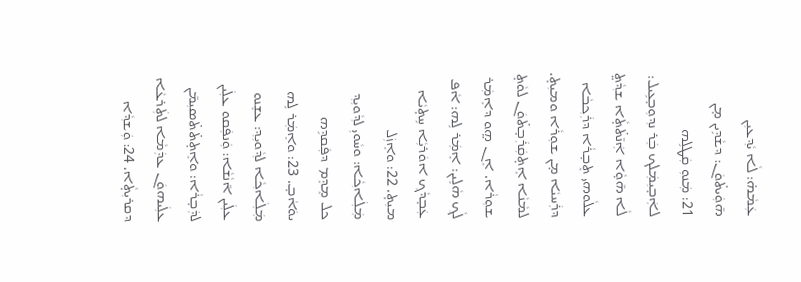ܥܲܡܵܗ̇: ܠܵܐ ܝܵܕ݂ܥܝܼܢ ܗ̄ܘܲܝܬ̇ܘܿܢ: ܕܫܵܕܹܝܢ ܡ̣ܢ
21: ܡܲܢܘܼ ܩܲܛܠܹܗ ܠܐܲܒ̣ܝܼܡܲܠܟ ܒܲܪ ܢܕ݂ܘܼܒ̣ܥܹܝܠ: ܠܵܐ ܗ̄ܘ̣ܵܐ ܐܲܢ̄ܬ̇ܬ̣ܵܐ ܫܕ݂ܵܬ̤ ܥܠܵܘܗܝ ܬܸܒ̣ܪܵܐ ܕܪܲܟ݂ܒܵܐ ܕܪܲܚܝܵܐ ܡ̣ܢ ܫܘܼܪܵܐ ܘܡܝܼܬ̣. ܠܡܵܢܵܐ ܐܸܬ̣ܩܲܪܲܒ̣ܬ̇ܘܿܢ ܠܘܵܬ̣ ܫܘܼܪܵܐ. ܐܸܢ ܗ̤ܘ ܕܐܸܡܲܪ ܠܵܟ݂ ܗܵܠܹܝܢ: ܐܸܡܲܪ ܠܹܗ: ܐܵܦ ܥܲܒ̣ܕܵܟ݂ ܐܘܿܪܝܼܵܐ ܚܹܬ̣ܝܵܐ ܡܝܼܬ̣. 22: ܘܐܸܙܲܠ ܡܲܠܲܐܟ݂ܵܐ: ܘܚܵܘܝܼ ܠܕ݂ܵܘܝܼܕ݂ ܟܠ ܡܸܕܸܡ ܕܦܲܩܕܹܗ ܝܘܿܐܵܒ̣. 23: ܘܐܸܡܲܪ ܠܹܗ ܡܲܠܲܐܟ݂ܵܐ ܠܕ݂ܵܘܝܼܕ݂: ܥܫܸܢܘ ܥܠܲܝܢ ܐ̄ܢܵܫܵܐ: ܘܲܢܦܲܩܘ ܥܠܲܝܢ ܠܕܲܒ̣ܪܵܐ: ܘܐܸܬ̣ܬ̇ܬ̇ܣܝܼܡ̄ܢ ܥܠܲܝܗܘܿܢ ܥܕܲܡܵܐ ܠܬܲܪܥܵܐ ܕܩܪܝܼܬ̣ܵܐ. 24: ܘܲܫܕ݂ܵܐ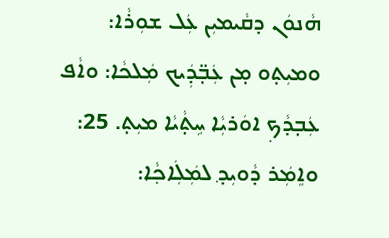ܗܵܢܘܿܢ ܕܩܵܝܡܝܼܢ ܥܲܠ ܫܘܼܪܵܐ: ܘܡܝܼܬ̣ܘ ܡ̣ܢ ܥܲܒ̣̈ܕܲܝܟ ܡܲܠܟܵܐ: ܘܐܵܦ ܥܲܒ̣ܕܵܟ݂ ܐܘܿܪܝܼܵܐ ܚܹܬ̣ܵܝܵܐ ܡܝܼܬ̣. 25: ܘܐܸܡܲܪ ܕܵܘܝܼܕ݂ ܠܡܲܠܲܐܟ݂ܵܐ: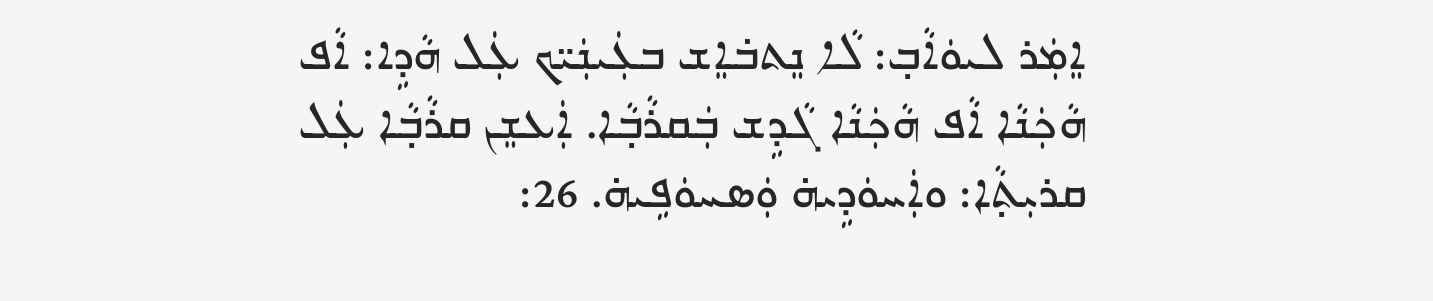ܐܸܡܲܪ ܠܝܘܿܐܵܒ̣: ܠܵܐ ܢܸܬܒ̇ܐܸܫ ܒܥܲܝܢܲܝ̈ܟ ܥܲܠ ܗܵܕܹܐ: ܐܵܦ ܗܵܟܲܢܵܐ ܐܵܦ ܗܵܟܲܢܵܐ ܓܵܕܹܫ ܒܲܩܪܵܒ̣ܵܐ. ܐܲܥܫܸܢ ܩܪܵܒ̣ܵܐ ܥܲܠ ܩܪܝܼܬ̣ܵܐ: ܘܐܲܚܘܿܕܹܝܗ̇ ܘܲܣܚܘܿܦܹܝܗ̇. 26: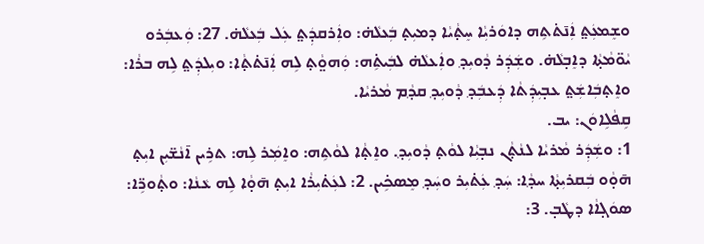ܘܫܸܡܥܲܬ̤ ܐܲܢ̄ܬ̇ܬܹܗ ܕܐܘܿܪܝܼܵܐ ܚܸܬ̣ܵܝܵܐ ܕܡܝܼܬ̣ ܒܲܥܠܵܗ̇: ܘܐܲܪܩܕܲܬ̤ ܥܲܠ ܒܲܥܠܵܗ̇. 27: ܘܲܥܒܲܪܘ ܝܵܘ̈ܡܵܬ̣ܵܐ ܕܐܸܒ̣ܠܵܗ̇. ܘܫܲܕܲܪ ܕܵܘܝܼܕ݂ ܘܐܲܥܠܵܗ̇ ܠܒܲܝܬܹ̇ܗ: ܘܲܗܘ̤ܵܬ̣ ܠܹܗ ܐܲܢ̄ܬ̇ܬ̣ܵܐ: ܘܝܼܠܕܲܬ̤ ܠܹܗ ܒܪܵܐ: ܘܐܸܬ̣ܒܲܐܫܲܬ̤ ܥܒ̣ܝܼܕܲܬܵܐ ܕܲܥܒܲܕ݂ ܕܵܘܝܼܕ݂ ܩܕ݂ܵܡ ܡܵܪܝܵܐ.
ܩܹܦܵܠܹܐܘܿܢ: ܝܒ.
1: ܘܫܲܕܲܪ ܡܵܪܝܵܐ ܠܢܵܬ̣ܵܢ ܢܒ̣ܝܼܵܐ ܠܘܵܬ̣ ܕܵܘܝܼܕ݂. ܘܐܸܬ̣ܵܐ ܠܘܵܬܹܗ: ܘܐܸܡܲܪ ܠܹܗ: ܬܪܹܝܢ ܐ̄ܢܵܫ̈ܝܼܢ ܐܝܼܬ̣ ܗ̄ܘ̣ܵܘ ܒܲܩܪܝܼܬ̣ܵܐ ܚܕ݂ܵܐ: ܚܲܕ݂ ܥܲܬ̇ܝܼܪ ܘܚܲܕ݂ ܡܸܣܟܹ̇ܝܢ. 2: ܠܥܲܬ̇ܝܼܪܵܐ ܐܝܼܬ̣ ܗ̄ܘ̣ܵܐ ܠܹܗ ܥܵܢܵܐ: ܘܬ̣ܵܘܪܹ̈ܐ: ܣܘܿܓ̣ܐܵܐ ܕܛܵܒ̣. 3: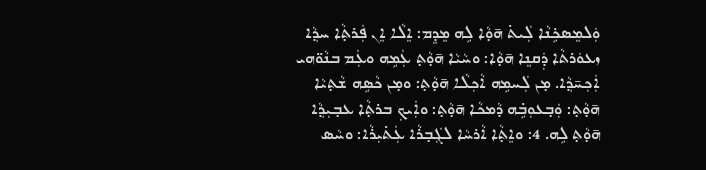ܘܲܠܡܸܣܟܹ̇ܢܵܐ ܠܲܝܬ̇ ܗ̄ܘ̣ܵܐ ܠܹܗ ܡܸܕܸܡ: ܐܸܠܵܐ ܐܸܢ ܦܲܪܬ̣ܵܐ ܚܕ݂ܵܐ ܙܥܘܿܪܬܵܐ ܕܲܩܢܸܐ ܗ̄ܘ̣ܵܐ: ܘܚܵܝܵܐ ܗ̄ܘ̣ܵܬ̣ ܥܲܡܹܗ ܘܥܲܡ ܒܢܵܘ̈ܗܝ ܐܲܟ݂ܚ̄ܕ݂ܵܐ. ܡ̣ܢ ܠܲܚܡܹܗ ܐܵܟ݂ܠܵܐ ܗ̄ܘ̣ܵܬ̣: ܘܡ̣ܢ ܟܵܣܹܗ ܫܵܬ̣ܝܵܐ ܗ̄ܘ̣ܵܬ̣: ܘܲܒ̣ܥܘܼܒܹ̇ܗ ܕܵܡܟܵܐ ܗ̄ܘ̣ܵܬ̣: ܘܐܲܝܟ݂ ܒܪܬ̣ܵܐ ܥܒ̣ܝܼܕ݂ܵܐ ܗ̄ܘ̣ܵܬ̣ ܠܹܗ. 4: ܘܐܸܬ̣ܵܐ ܐܵܪܚܵܐ ܠܓܲܒ̣ܪܵܐ ܥܲܬ̇ܝܼܪܵܐ: ܘܚܵܣ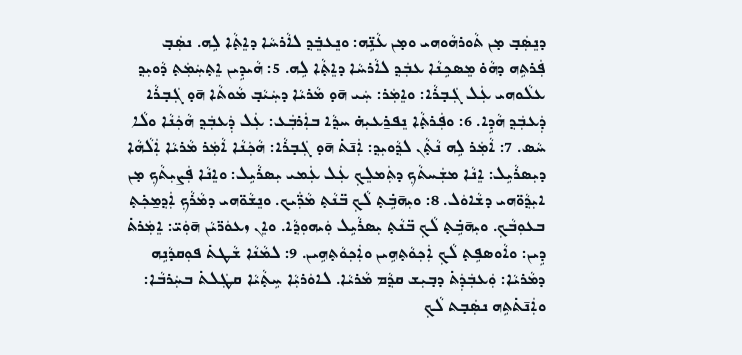ܕܢܸܣܲܒ̣ ܡ̣ܢ ܬܵܘܪܗܵܘܗܝ ܘܡ̣ܢ ܥܵܢܹ̈ܗ: ܘܢܸܥܒܸ̇ܕ݂ ܠܐܵܪܚܵܐ ܕܐܸܬ̣ܵܐ ܠܹܗ. ܢܣܲܒ̣ ܦܲܪܬܹܗ ܕܗܵܘ̇ ܡܸܣܟܹܢܵܐ ܥܒܲܕ݂ ܠܐܵܪܚܵܐ ܕܐܸܬ̣ܵܐ ܠܹܗ. 5: ܗܵܝܕܹܝܢ ܐܸܬ̣ܚܲܡܲܬ̣ ܕܵܘܝܼܕ݂ ܥܠܵܘܗܝ ܥܲܠ ܓܲܒ̣ܪܵܐ: ܘܐܸܡܲܪ: ܚܲܝ ܗ̄ܘ̣ ܡܵܪܝܵܐ ܕܚܲܝܵܒ̣ ܡܵܘܬܵܐ ܗ̄ܘ̣ ܓܲܒ̣ܪܵܐ ܕܲܥܒܲܕ݂ ܗܵܕܹܐ. 6: ܘܦܲܪܬ̣ܵܐ ܢܸܦܪ̱ܥܝܼܗ̇ ܚܕ݂ܵܐ ܒܐܲܪܒܲܥ: ܥܲܠ ܕܲܥܒܲܕ݂ ܗܵܟܲܢܵܐ ܘܠܵܐ ܚܵܣ. 7: ܐܵܡܲܪ ܠܹܗ ܢܵܬ̣ܵܢ ܠܕ݂ܵܘܝܼܕ݂: ܐܲܢ̄ܬ̇ ܗ̄ܘ̣ ܓܲܒ̣ܪܵܐ: ܗܵܟܲܢܵܐ ܐܵܡܲܪ ܡܵܪܝܵܐ ܐܲܠܵܗܵܐ ܕܝܼܣܪܵܝܹܠ: ܐܸܢܵܐ ܡܫܲܚܬܵܟ݂ ܕܬܲܡܠܸܟ݂ ܥܲܠ ܥܲܡܝ ܝܼܣܪܵܝܹܠ: ܘܐܸܢܵܐ ܦܲܨܝܼܬܵܟ݂ ܡ̣ܢ ܐܝܼܕ݂ܵܘ̈ܗܝ ܕܫܵܐܘܿܠ. 8: ܘܝܼܗ̄ܒܹ̇ܬ̣ ܠܵܟ݂ ܒ̈ܢܵܬ̣ ܡܵܪ̈ܲܝܟ. ܘܢܸܫܵܘ̈ܗܝ ܕܡܵܪܵܟ݂ ܐܲܕ݂ܡ̱ܟ݂̇ܬ̣ ܒܥܘܼܒܵܟ݂. ܘܝܼܗ̄ܒܹ̇ܬ̣ ܠܵܟ݂ ܒ̈ܢܵܬ̣ ܝܼܣܪܵܝܹܠ ܘܲܝܗܘܼܕ݂ܵܐ. ܘܐܸܢ ܙܥܘܿܪ̈ܝܵܢ ܗ̄ܘܲܝ̈: ܐܸܡܲܪܬ̇ ܕܹܝܢ: ܘܐܵܘܣܦܹܬ̣ ܠܵܟ݂ ܐܲܟ݂ܘܵܬ̣ܗܹܝܢ ܘܐܲܟ݂ܘܵܬ̣ܗܹܝܢ. 9: ܠܡܵܢܵܐ ܫܵܛܬ̇ ܦܘܼܩܕܵܢܹܗ ܕܡܵܪܝܵܐ: ܘܲܥܒܲܕܲܬ̇ ܕܒ̣ܝܼܫ ܩܕ݂ܵܡ ܡܵܪܝܵܐ. ܠܐܘܿܪܝܼܵܐ ܚܹܬ̣ܵܝܵܐ ܩܛܲܠܬ̇ ܒܚܲܪܒܵܐ: ܘܐܲܢ̄ܬ̇ܬܹܗ ܢܣܲܒ̣ܬ ܠܵܟ݂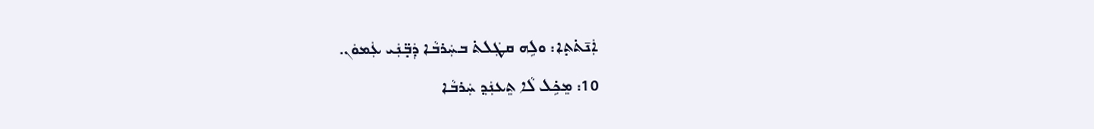ܐܲܢ̄ܬ̇ܬ̣ܐ: ܘܠܹܗ ܩܛܲܠܬ̇ ܒܚܲܪܒܵܐ ܕܲܒ̣̈ܢܲܝ ܥܲܡܘܿܢ.
10: ܡܸܟܹ̇ܠ ܠܵܐ ܬܸܥܢܲܕ݂ ܚܲܪܒܵܐ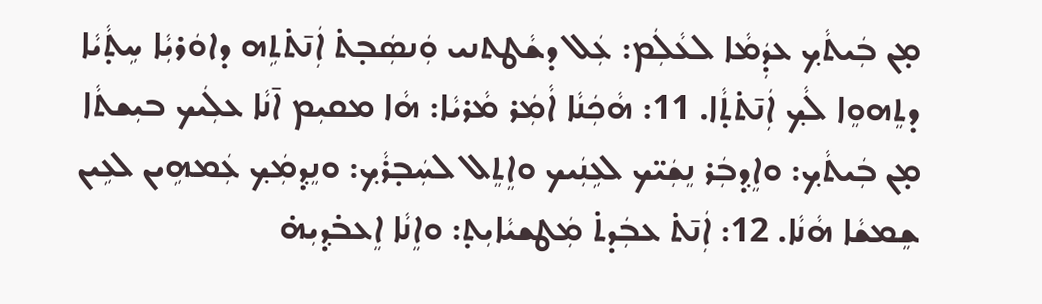ܡ̣ܢ ܒܲܝܬܵܟ݂ ܥܕܲܡܵܐ ܠܥܵܠܲܡ: ܥܲܠ ܕܫܵܛܬܢܝ ܘܲܢܣܲܒ̣ܬ̇ ܐܲܢ̄ܬ̇ܬܹܗ ܕܐܘܿܪܝܼܵܐ ܚܹܬ̣ܵܝܵܐ ܕܬܸܗܘܸܐ ܠܵܟ݂ ܐܲܢ̄ܬ̇ܬ̣ܵܐ. 11: ܗܵܟܲܢܵܐ ܐܵܡܲܪ ܡܵܪܝܵܐ: ܗܵܐ ܡܩܝܼܡ ܐ̄ܢܵܐ ܥܠܲܝܟ ܒܝܼܫܬܵܐ ܡ̣ܢ ܒܲܝܬܵܟ݂: ܘܐܸܕ݂ܒܲܪ ܢܸܫܲܝ̈ܟ ܠܥܹܢܲܝܟ ܘܐܸܬܸܠ ܠܚܲܒ̣ܪܵܟ݂: ܘܢܸܕ݂ܡܲܟ݂ ܥܲܡܗܹܝܢ ܠܥܹܝܢ ܫܸܡܫܵܐ ܗܵܢܵܐ. 12: ܐܲܢ̄ܬ̇ ܥܒܲܕܬ̇ ܡܲܛܫܝܵܐܝܼܬ̣: ܘܐܸܢܵܐ ܐܸܥܒ̇ܕ݂ܝܼܗ̇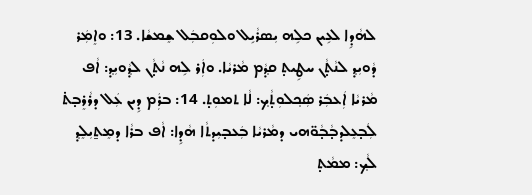ܠܗܵܕܹܐ ܠܥܹܝܢ ܟܠܹܗ ܝܼܣܪܵܝܹܠ ܘܠܘܼܩܒܲܠ ܫܸܡܫܵܐ. 13: ܘܐܸܡܲܪ ܕܵܘܝܼܕ݂ ܠܢܵܬ̣ܵܢ ܚܛܹܝܬ̣ ܩܕ݂ܵܡ ܡܵܪܝܵܐ. ܘܐܲܪ ܠܹܗ ܢܵܬ̣ܵܢ ܠܕ݂ܵܘܝܼܕ݂: ܐܵܦ ܡܵܪܝܵܐ ܐܲܥܒܲܪ ܣܲܟ݂ܠܘܼܬ̣ܵܟ݂: ܠܵܐ ܬܡܘܼܬ̣. 14: ܒܪܲܡ ܕܹܝܢ ܥܲܠ ܕܪܵܪܸܒ̣ܬ̇ ܠܲܒ̣ܥܸܠܕܒ̣ܵܒ̣ܵܘ̈ܗܝ ܕܡܵܪܝܵܐ ܒܲܥܒ̣ܝܼܕܬܵܐ ܗܵܕܹܐ: ܐܵܦ ܒܪܵܐ ܕܡܸܬ̱ܝܼܠܸܕ݂ ܠܵܟ݂: ܡܡܵܬ̣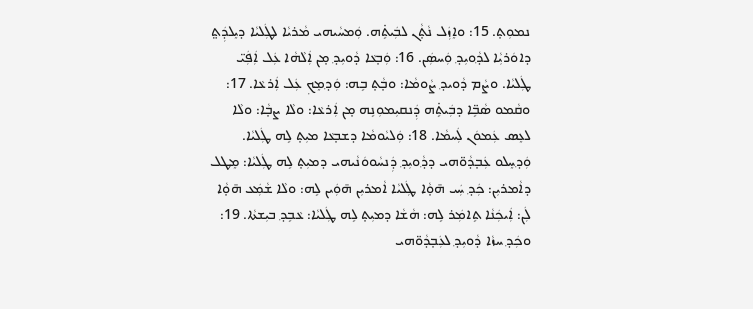ܢܡܘܼܬ̣. 15: ܘܐܸܙܲܠ ܢܵܬ̣ܵܢ ܠܒܲܝܬܹ̇ܗ. ܘܲܡܚܵܝܗܝ ܡܵܪܝܵܐ ܠܛܲܠܝܵܐ ܕܝܸܠܕܲܬ̤ ܕܐܘܿܪܝܼܵܐ ܠܕ݂ܵܘܝܼܕ݂ ܘܲܚܣܲܢ. 16: ܘܲܒ̣ܥܵܐ ܕܵܘܝܼܕ݂ ܡ̣ܢ ܐܲܠܵܗܵܐ ܥܲܠ ܐܲܦܲܝ̈ ܛܲܠܝܵܐ. ܘܨܵܡ ܕܵܘܝܕ݂ ܨܵܘܡܵܐ: ܘܒ̣ܵܬ̣ ܒܹܗ: ܘܲܕ݂ܡܸܟ݂ ܥܲܠ ܐܲܪܥܵܐ. 17: ܘܩܵܡܘ ܣܵܒܹ̈ܐ ܕܒܲܝܬܹ̇ܗ ܕܲܢܩܝܼܡܘܼܢܹܗ ܡ̣ܢ ܐܲܪܥܵܐ: ܘܠܵܐ ܨܒ̣ܵܐ: ܘܠܵܐ ܠܥܸܣ ܥܲܡܘܿܢ ܠܲܚܡܵܐ. 18: ܘܲܠܝܵܘܡܵܐ ܕܫܒ̣ܥܵܐ ܡܝܼܬ̣ ܠܹܗ ܛܲܠܝܵܐ. ܘܲܕ݂ܚܸܠܘ ܥܲܒ̣ܕܵܘ̈ܗܝ ܕܕ݂ܵܘܝܼܕ݂ ܕܲܢܚܵܘܘܿܢܵܝܗܝ ܕܡܝܼܬ̣ ܠܹܗ ܛܲܠܝܵܐ: ܡܸܛܠ ܕܐܵܡܪܝܼܢ: ܟܲܕ݂ ܚܲܝ ܗ̄ܘ̣ܵܐ ܛܲܠܝܵܐ ܐܵܡܪܝܼܢ ܗ̄ܘܲܝܢ ܠܹܗ: ܘܠܵܐ ܫܵܡܲܥ ܗ̄ܘ̣ܵܐ ܠܲܢ: ܐܲܝܟܲܢܵܐ ܬܹܐܡܲܪ ܠܹܗ: ܗܵܫܵܐ ܕܡܝܼܬ̣ ܠܹܗ ܛܲܠܝܵܐ: ܥܵܒܹܕ݂ ܒܝܼܫܬܵܐ. 19: ܘܟܲܕ݂ ܚܙܵܐ ܕܵܘܝܼܕ݂ ܠܥܲܒ̣ܕܵܘ̈ܗܝ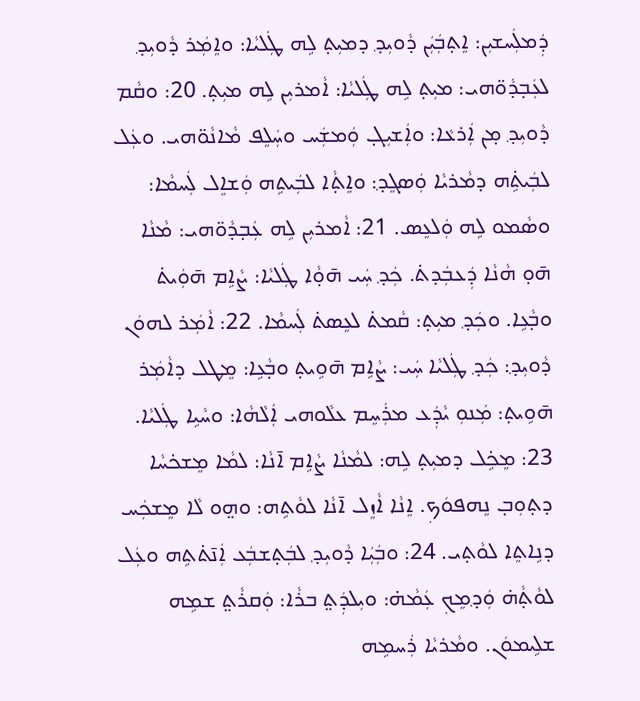ܕܲܡܠܲܚܫܝܼܢ: ܐܸܬ̣ܒܲܝܲܢ ܕܵܘܝܼܕ݂ ܕܡܝܼܬ̣ ܠܹܗ ܛܲܠܝܵܐ: ܘܐܸܡܲܪ ܕܵܘܝܼܕ݂ ܠܥܲܒ̣ܕܵܘ̈ܗܝ: ܡܝܼܬ̣ ܠܹܗ ܛܲܠܝܵܐ: ܐܵܡܪܝܼܢ ܠܹܗ ܡܝܼܬ̣. 20: ܘܩܵܡ ܕܵܘܝܼܕ݂ ܡ̣ܢ ܐܲܪܥܵܐ: ܘܐܲܫܝܼܓ̣ ܘܲܡܫܲܚ ܘܚܲܠܸܦ ܡܵܐܢܵܘ̈ܗܝ. ܘܥܲܠ ܠܒܲܝܬܹ̇ܗ ܕܡܵܪܝܵܐ ܘܲܣܓܸܕ݂: ܘܐܸܬ̣ܵܐ ܠܒܲܝܬܹܗ ܘܲܫܐܸܠ ܠܲܚܡܵܐ: ܘܣܵܡܘ ܠܹܗ ܘܲܠܥܸܣ. 21: ܐܵܡܪܝܼܢ ܠܹܗ ܥܲܒ̣ܕܵܘ̈ܗܝ: ܡܵܢܵܐ ܗ̄ܘ̣ ܗܵܢܵܐ ܕܲܥܒܲܕܬ̇. ܟܲܕ݂ ܚܲܝ ܗ̄ܘ̣ܵܐ ܛܲܠܝܵܐ: ܨܵܐܹܡ ܗ̄ܘܲܝܬ̇ ܘܒ̣ܵܥܹܐ. ܘܟܲܕ݂ ܡܝܼܬ̣: ܩܵܡܬ̇ ܠܥܸܣܬ̇ ܠܲܚܡܵܐ. 22: ܐܵܡܲܪ ܠܗܘܿܢ ܕܵܘܝܼܕ݂: ܟܲܕ݂ ܛܲܠܝܵܐ ܚܲܝ: ܨܵܐܹܡ ܗ̄ܘܹܝܬ̣ ܘܒ̣ܵܥܹܐ: ܡܸܛܠ ܕܐܵܡܲܪ ܗ̄ܘܹܝܬ̣: ܡܲܢܘܼ ܝܵܕܲܥ ܡܪܲܚܸܡ ܥܠܵܘܗܝ ܐܲܠܵܗܵܐ: ܘܚܵܝܹܐ ܛܲܠܝܵܐ. 23: ܡܸܟܹ̇ܠ ܕܡܝܼܬ̣ ܠܹܗ: ܠܡܵܢܵܐ ܨܵܐܹܡ ܐ̄ܢܵܐ: ܠܡܵܐ ܡܸܫܟ̇ܚܵܐ ܕܬ̣ܘܼܒ̣ ܢܸܗܦܘܿܟ݂. ܐܸܢܵܐ ܐܵܙܸܠ ܐ̄ܢܵܐ ܠܘܵܬܹܗ: ܘܗ̤ܘ ܠܵܐ ܡܸܫܟܲܚ ܕܢܹܐܬܸܐ ܠܘܵܬ̣ܝ. 24: ܘܒܲܝܲܐ ܕܵܘܝܼܕ݂ ܠܒܲܬ̣ܫܒܲܥ ܐܲܢ̄ܬ̇ܬܹܗ ܘܥܲܠ ܠܘܵܬ̣ܵܗ̇ ܘܲܕ݂ܡܸܟ݂ ܥܲܡܵܗ̇: ܘܝܼܠܕܲܬ̤ ܒܪܵܐ: ܘܲܩܪܵܬ̤ ܫܡܹܗ ܫܠܹܝܡܘܿܢ. ܘܡܵܪܝܵܐ ܪܲܚܡܹܗ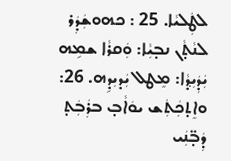ܠܛܲܠܝܵܐ. 25 : ܟܗܘܫܲܕܲܪ ܠܢܵܬ̣ܵܢ ܢܒ̣ܝܼܵܐ: ܘܲܩܪܵܐ ܫܡܹܗ ܝܲܕܲܝܼܕ݂ܵܐ: ܡܸܛܠ ܝܲܕܝܼܕܹܗ. 26: ܘܐܸܬ̣ܟܲܬܲܫ ܝܘܿܐܵܒ̣ ܒܪܲܒܲܬ̣ ܕܲܒ̣̈ܢܲܝ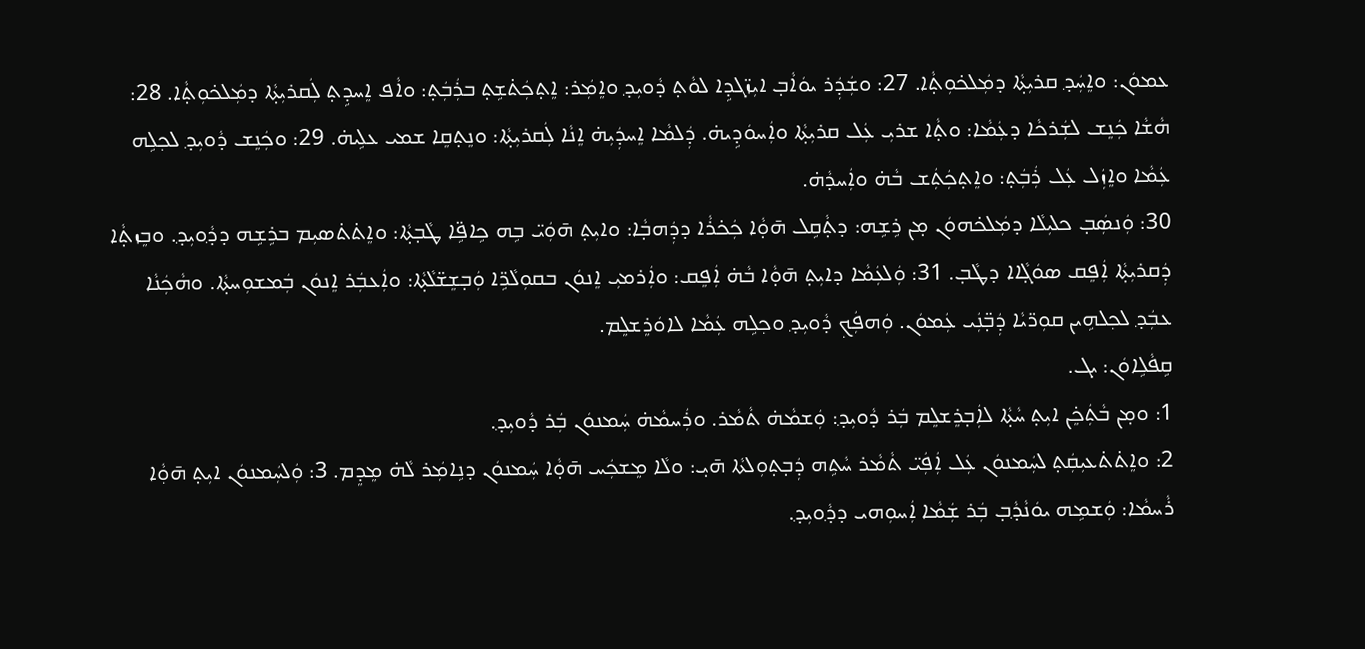ܥܡܘܿܢ: ܘܐܸܚܲܕ݂ ܩܪܝܼܬ̣ܵܐ ܕܡܲܠܟ̇ܘܼܬ̣ܵܐ. 27: ܘܫܲܕܲܪ ܝܘܿܐܵܒ̣ ܐܝܼܙ̈ܓܕܹܐ ܠܘܵܬ̣ ܕܵܘܝܼܕ݂ ܘܐܸܡܲܪ: ܐܸܬ̣ܟܲܬ̇ܫܹܬ̣ ܒܪܲܒܲܬ̣: ܘܐܵܦ ܐܸܚܕܹܬ̣ ܠܲܩܪܝܼܬ̣ܵܐ ܕܡܲܠܟ̇ܘܼܬ̣ܵܐ. 28: ܗܵܫܵܐ ܟܲܢܸܫ ܠܫܲܪܟܵܐ ܕܥܲܡܵܐ: ܘܬ̣ܵܐ ܫܪܝܼ ܥܲܠ ܩܪܝܼܬ̣ܵܐ ܘܐܲܚܘܿܕܹܝܗ̇. ܕܲܠܡܵܐ ܐܸܚܕܲܝܼܗ̇ ܐܸܢܵܐ ܠܲܩܪܝܼܬ̣ܵܐ: ܘܢܸܬ̣ܩܸܐ ܫܡܝ ܥܠܹܝܗ̇. 29: ܘܟܲܢܸܫ ܕܵܘܝܼܕ݂ ܠܟ݂ܠܹܗ ܥܲܡܵܐ ܘܐܸܙܲܠ ܥܲܠ ܪܲܒܲܬ̣: ܘܐܸܬ̣ܟܲܬܲܫ ܒܵܗ̇ ܘܐܲܚܕܵܗ̇.
30: ܘܲܢܣܲܒ̣ ܟܠܝܼܠܵܐ ܕܡܲܠܟ̇ܗܘܿܢ ܡ̣ܢ ܪܹܫܹܗ: ܕܬ̣ܵܩܹܠ ܗ̄ܘ̣ܵܐ ܟܲܟ̇ܪܵܐ ܕܕܲܗܒ̣ܵܐ: ܘܐܝܼܬ̣ ܗ̄ܘܲܝ̈ ܒܹܗ ܟܹܐܦܹ̈ܐ ܛܵܒ̣ܬ̣ܵܐ: ܘܐܸܬ̇ܬ̇ܣܝܼܡ ܒܪܹܫܹܗ ܕܕ݂ܵܘܝܼܕ݂. ܘܒܸܙܬ̣ܵܐ ܕܲܩܪܝܼܬ̣ܵܐ ܐܲܦܸܩ ܣܘܿܓ̣ܵܐܐ ܕܛܵܒ̣. 31: ܘܲܠܥܲܡܵܐ ܕܐܝܼܬ̣ ܗ̄ܘ̣ܵܐ ܒܵܗ̇ ܐܲܦܸܩ: ܘܐܲܪܡܝܼ ܐܸܢܘܿܢ ܒܩܘܼܠܵܪܹ̈ܐ ܘܲܒ̣ܫܸܫ̈ܠܵܬ̣ܵܐ: ܘܐܲܥܒܲܪ ܐܸܢܘܿܢ ܒܲܡܫܘܼܚܬ̣ܵܐ. ܘܗܵܟܲܢܵܐ ܥܒܲܕ݂ ܠܟ݂ܠܗܹܝܢ ܩܘܼܪ̈ܝܵܐ ܕܲܒ̣̈ܢܲܝ ܥܲܡܘܿܢ. ܘܲܗܦܲܟ݂ ܕܵܘܝܼܕ݂ ܘܟ݂ܠܹܗ ܥܲܡܵܐ ܠܐܘܿܪܸܫܠܸܡ.
ܩܹܦܵܠܹܐܘܿܢ: ܝܓ.
1: ܘܡ̣ܢ ܒܵܬܲܟܸ̇ܢ ܐܝܼܬ̣ ܚܵܬ̣ܵܐ ܠܐܲܒ̣ܪܸܫܠܸܡ ܒܲܪ ܕܵܘܝܼܕ݂: ܘܲܫܡܵܗ̇ ܬܵܡܵܪ. ܘܪܲܚܡܵܗ̇ ܚܲܡܢܘܿܢ ܒܲܪ ܕܵܘܝܼܕ݂.
2: ܘܐܸܬ̇ܬ̇ܥܝܼܩܲܬ̣ ܠܚܲܡܢܘܿܢ ܥܲܠ ܐܲܦܲܝ̈ ܬܵܡܵܪ ܚܵܬܹܗ ܕܲܒ̣ܬ̣ܘܼܠܬܵܐ ܗ̄ܝ̣: ܘܠܵܐ ܡܸܫܟܲܚ ܗ̄ܘ̣ܵܐ ܚܲܡܢܘܿܢ ܕܢܹܐܡܲܪ ܠܵܗ̇ ܡܸܕܸܡ. 3: ܘܲܠܚܲܡܢܘܿܢ ܐܝܼܬ̣ ܗ̄ܘ݂ܵܐ ܪܵܚܡܵܐ: ܘܲܫܡܹܗ ܝܘܿܢܵܕ݂ܵܒ̣ ܒܲܪ ܫܲܡܵܐ ܐܲܚܘܼܗܝ ܕܕ݂ܵܘܝܼܕ݂.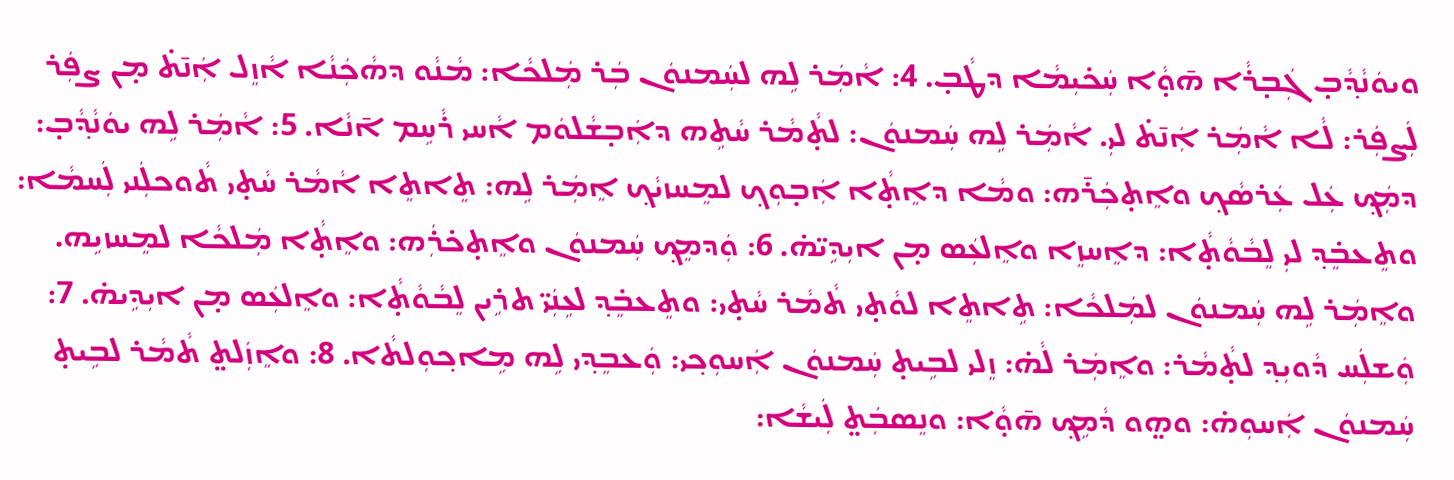ܘܝܘܿܢܵܕ݂ܵܒ̣ ܓܲܒ̣ܪܵܐ ܗ̄ܘ̣ܵܐ ܚܲܟ̇ܝܼܡܵܐ ܕܛܵܒ̣. 4: ܐܵܡܲܪ ܠܹܗ ܠܚܲܡܢܘܿܢ ܒܲܪ ܡܲܠܟܵܐ: ܡܵܢܵܘ ܕܗܵܟܲܢܵܐ ܐܵܙܸܠ ܐܲܢ̄ܬ̇ ܡ̣ܢ ܨܦܲܪ ܠܲܨܦܲܪ: ܠܵܐ ܐܵܡܲܪ ܐܲܢ̄ܬ̇ ܠܝܼ. ܐܵܡܲܪ ܠܹܗ ܚܲܡܢܘܿܢ: ܠܬ̣ܵܡܵܪ ܚܵܬܹܗ ܕܐܲܒ̣ܫܵܠܘܿܡ ܐܵܚܝ ܪܵܚܹܡ ܐ̄ܢܵܐ. 5: ܐܵܡܲܪ ܠܹܗ ܝܘܿܢܵܕ݂ܵܒ̣: ܕܡܲܟ݂ ܥܲܠ ܥܲܪܣܵܟ݂ ܘܐܸܬ̣ܟܲܪ̄ܗ: ܘܡܵܐ ܕܐܸܬ̣ܵܐ ܐܲܒ̣ܘܼܟ݂ ܠܡܸܚܙܝܵܟ݂ ܐܸܡܲܪ ܠܹܗ: ܬܸܐܬܸܐ ܐܵܡܵܪ ܚܵܬ̣ܝ ܬܵܘܟܠܲܢܝ ܠܲܚܡܵܐ: ܘܬܸܥܒܸ̇ܕ݂ ܠܝܼ ܠܸܒܵܘܵܬ̣ܵܐ: ܕܐܸܚܙܸܐ ܘܐܸܠܥܲܣ ܡ̣ܢ ܐܝܼܕܹܝ̈ܗ̇. 6: ܘܲܕܡܸܟ݂ ܚܲܡܢܘܿܢ ܘܐܸܬ̣ܟ̇ܪܲܗ: ܘܐܸܬ̣ܵܐ ܡܲܠܟܵܐ ܠܡܸܚܙܝܹܗ. ܘܐܸܡܲܪ ܠܹܗ ܚܲܡܢܘܿܢ ܠܡܲܠܟܵܐ: ܬܹܐܬܸܐ ܠܘܵܬ̣ܝ ܬܵܡܵܪ ܚܵܬ̣ܝ: ܘܬܸܥܒܸ̇ܕ݂ ܠܥܹܢܲܝ̈ ܬܪܹܝܢ ܠܸܒܵܘܵܬ̣ܵܐ: ܘܐܸܠܥܲܣ ܡ̣ܢ ܐܝܼܕܹܝܗ̇. 7: ܘܲܫܠܲܚ ܕܵܘܝܼܕ݂ ܠܬ̣ܵܡܵܪ: ܘܐܸܡܲܪ ܠܵܗ̇: ܙܸܠܝ ܠܒܹܝܬ̣ ܚܲܡܢܘܿܢ ܐܲܚܘܼܟ݂ܝ: ܘܲܥܒܸܕ݂ܝ ܠܹܗ ܡܹܐܟ݂ܘܼܠܬܵܐ. 8: ܘܐܸܙܲܠܬ̤ ܬܵܡܵܪ ܠܒܹܝܬ̣ ܚܲܡܢܘܿܢ ܐܲܚܘܼܗ̇: ܘܗ̤ܘ ܕܵܡܹܟ݂ ܗ̄ܘ̣ܵܐ: ܘܢܸܣܒܲܬ̤ ܠܲܝܫܵܐ: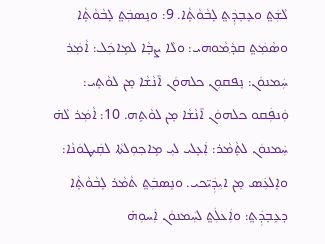ܠܵܫܲܬ̤ ܘܥܸܒ̣ܕܲܬ̤ ܠܸܒܵܘܵܬ̣ܵܐ. 9: ܘܢܸܣܒܲܬ̤ ܠܸܒܵܘܵܬ̣ܵܐ ܘܣܵܡܲܬ̤ ܩܕ݂ܵܡܵܘܗܝ: ܘܠܵܐ ܨܒ̣ܵܐ ܠܡܹܐܟܲܠ: ܐܵܡܲܪ ܚܲܡܢܘܿܢ: ܢܸܦܩܘܼܢ ܟܠܗܘܿܢ ܐ̄ܢܵܫܵܐ ܡ̣ܢ ܠܘܵܬ̣ܝ: ܘܲܢܦܲܩܘ ܟܠܗܘܿܢ ܐ̄ܢܵܫܵܐ ܡ̣ܢ ܠܘܵܬܹܗ. 10: ܐܵܡܲܪ ܠܵܗ̇ ܚܲܡܢܘܿܢ ܠܬ̣ܵܡܵܪ: ܐܲܥܸܠܝ ܠܝܼ ܡܹܐܟ݂ܘܼܠܬܵܐ ܠܩܲܝܛܘܿܢܵܐ: ܘܐܸܠܥܲܣ ܡ̣ܢ ܐܝܼܕܲܝ̈ܟܝ. ܘܢܸܣܒܲܬ̤ ܬܵܡܵܪ ܠܸܒܵܘܵܬ̣ܵܐ ܕܥܸܒ̣ܕܲܬ̤: ܘܐܲܥܠܲܬ̤ ܠܚܲܡܢܘܿܢ ܐܲܚܘܼܗ̇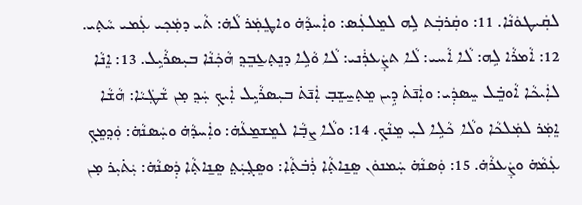ܠܩܲܝܛܘܿܢܵܐ. 11: ܘܩܲܪܒܲܬ ܠܹܗ ܠܡܸܠܥܲܣ: ܘܐܲܚܕܵܗ̇ ܘܐܜܸܡܲܪ ܠܵܗ̇: ܬܵܝ ܕܡܲܟ݂ܝ ܥܲܡܝ ܚܵܬ̣ܝ. 12: ܐܵܡܪܵܐ ܠܹܗ: ܠܵܐ ܐܵܚܝ: ܠܵܐ ܬܨܲܥܪܲܢܝ: ܠܵܐ ܘܵܠܹܐ ܕܢܸܬ̣ܥ̱ܒܸܕ݂ ܗܵܟܲܢܵܐ ܒܝܼܣܪܵܝܹܠ. 13: ܐܸܢܵܐ ܠܐܲܝܟܵܐ ܐܵܘܒܸ̇ܠ ܚܸܣܕܲܝ: ܘܐܲܢ̄ܬ̇ ܕܹܝܢ ܡܸܬ̣ܚ̱ܫܸܒ̣ ܐܲܢ̄ܬ̇ ܒܝܼܣܪܵܝܹܠ ܐܲܝܟ݂ ܚܲܕ݂ ܡ̣ܢ ܫܵܛܲܝܵܐ: ܗܵܫܵܐ ܐܸܡܲܪ ܠܡܲܠܟܵܐ ܘܠܵܐ ܟܵܠܹܐ ܠܝܼ ܡܸܢܵܟ݂. 14: ܘܠܵܐ ܨܒ̣ܵܐ ܠܡܸܫܡ̱ܥܵܗ̇: ܘܐܲܚܕܵܗ̇ ܘܚܲܣܢܵܗ̇: ܘܲܕ݂ܡܸܟ݂ ܥܲܡܵܗ̇ ܘܨܲܥܪܵܗ̇. 15: ܘܲܣܢܵܗ̇ ܚܲܡܢܘܿܢ ܣܸܢ̱ܐܬ̣ܵܐ ܪܲܒ̇ܬ̣ܵܐ: ܘܣܸܓ̣ܝܲܬ̤ ܣܸܢ̱ܐܬ̣ܵܐ ܕܲܣܢܵܗ̇: ܝܲܬ̇ܝܼܪ ܡ̣ܢ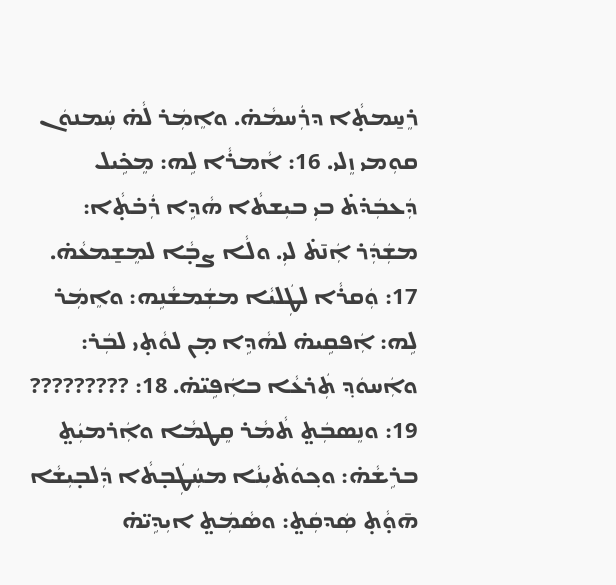ܪܸܚ̱ܡܬ̣ܵܐ ܕܪܲܚܡܵܗ̇. ܘܐܸܡܲܪ ܠܵܗ̇ ܚܲܡܢܘܿܢ ܩܘܼܡܝ ܙܸܠܝ. 16: ܐܵܡܪܵܐ ܠܹܗ: ܡܸܟܹ̇ܝܠ ܕܲܥܒܲܕ̇ܬ̇ ܒܝܼ ܒܝܼܫܬܵܐ ܗܵܕܹܐ ܪܲܒ̇ܬ̣ܵܐ: ܡܫܲܕܲܪ ܐܲܢ̄ܬ̇ ܠܝܼ. ܘܠܵܐ ܨܒ̣ܵܐ ܠܡܸܫ̱ܡܥܵܗ̇. 17: ܘܲܩܪܵܐ ܠܛܲܠܝܵܐ ܡܫܲܡܫܵܢܹܗ: ܘܐܸܡܲܪ ܠܹܗ: ܐܲܦܩܹܝܗ̇ ܠܗܵܕܹܐ ܡ̣ܢ ܠܘܵܬ̣ܝ ܠܒܲܪ: ܘܐܲܚܘܿܕ݂ ܬܲܪܥܵܐ ܒܐܲܦܹܝ̈ܗ̇. 18: ????????? 19: ܘܢܸܣܒܲܬ̤ ܬܵܡܵܪ ܩܸܛܡܵܐ ܘܐܲܪܡܝܲܬ̤ ܒܪܹܫܵܗ̇: ܘܟ݂ܘܿܬ̇ܝܼܢܵܐ ܡܚܲܛܲܒ̣ܬܵܐ ܕܲܠܒ̣ܝܼܫܵܐ ܗ̄ܘ̣ܵܬ̣ ܣܲܕܩܲܬ̤: ܘܣܵܡܲܬ̤ ܐܝܼܕܹܝ̈ܗ̇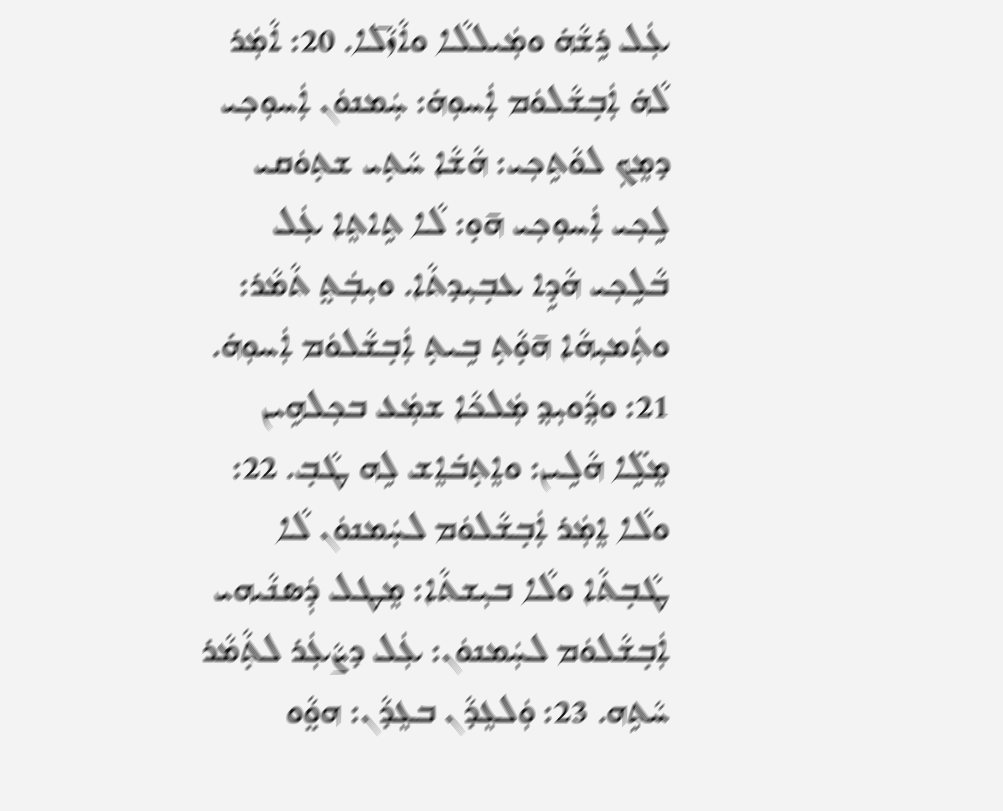ܥܲܠ ܪܹܫܵܗ̇ ܘܡܲܝܠܠܵܐ ܘܐܵܙܵܠ̄ܐ. 20: ܐܵܡܲܪ ܠܵܗ̇ ܐܲܒ̣ܫܵܠܘܿܡ ܐܲܚܘܼܗ̇: ܚܲܡܢܘܿܢ ܐܲܚܘܼܟ݂ܝ ܕܡܸܟ݂ ܠܘܵܬܹܟ݂ܝ: ܗܵܫܵܐ ܚܵܬ̣ܝ ܫܬ̣ܘܿܩܝ ܠܹܟ݂ܝ ܐܲܚܘܼܟ݂ܝ ܗ̄ܘ̣: ܠܵܐ ܬܹܐܬܸܐ ܥܲܠ ܒܵܠܹܟ݂ܝ ܗܵܕܹܐ ܥܒ̣ܝܼܕܬܵܐ. ܘܝܼܒܲܬ̤ ܬܵܡܵܪ: ܘܬܲܡܝܼܗܵܐ ܗ̄ܘ̣ܵܬ̣ ܒܹܝܬ̣ ܐܲܒ̣ܫܵܠܘܿܡ ܐܲܚܘܼܗ̇.
21: ܘܕ݂ܵܘܝܼܕ݂ ܡܲܠܟܵܐ ܫܡܲܥ ܒܟ݂ܠܗܹܝܢ ܡܸܠܹ̈ܐ ܗܵܠܹܝܢ: ܘܐܸܬ̣ܒ̇ܐܸܫ ܠܹܗ ܛܵܒ̣. 22: ܘܠܵܐ ܐܸܡܲܪ ܐܲܒ̣ܫܵܠܘܿܡ ܠܚܲܡܢܘܿܢ ܠܵܐ ܛܵܒ̣ܬܵܐ ܘܠܵܐ ܒܝܼܫܬܵܐ: ܡܸܛܠ ܕܲܣܢܵܝܗܝ ܐܲܒ̣ܫܵܠܘܿܡ ܠܚܲܡܢܘܿܢ: ܥܲܠ ܕܨܵܥܲܪ ܠܬ̣ܵܡܵܪ ܚܵܬܹܗ. 23: ܘܲܠܥܸܕܵܢ ܒܥܸܕܵܢ: ܗܘ̤ܵܘ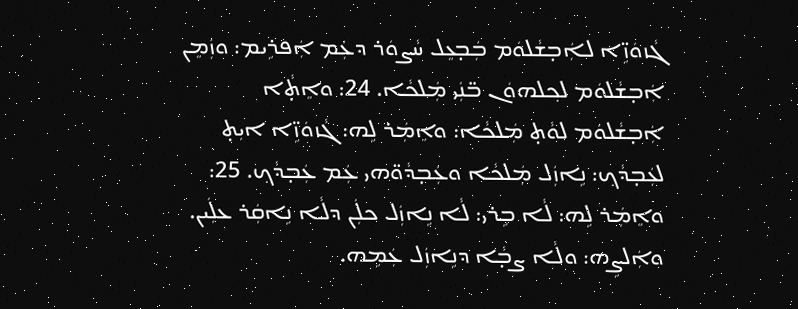ܓܵܙܘܿܙܹ̈ܐ ܠܐܲܒ̣ܫܵܠܘܿܡ ܒܲܒ̣ܥܸܠ ܚܵܨܘܿܪ ܕܥܲܡ ܐܲܦܪܹܝܡ: ܘܙܲܡܸܢ ܐܲܒ̣ܫܵܠܘܿܡ ܠܟ݂ܠܗܘܿܢ ܒ̈ܢܲܝ ܡܲܠܟܵܐ. 24: ܘܐܸܬ̣ܵܐ ܐܲܒ̣ܫܵܠܘܿܡ ܠܘܵܬ̣ ܡܲܠܟܵܐ: ܘܐܸܡܲܪ ܠܹܗ: ܓܵܙܘܿܙܹ̈ܐ ܐܝܼܬ̣ ܠܥܲܒ̣ܕܵܟ݂: ܢܹܐܙܲܠ ܡܲܠܟܵܐ ܘܥܲܒ̣ܕܵܘ̈ܗܝ ܥܲܡ ܥܲܒ̣ܕܵܟ݂. 25: ܘܐܸܡܲܪ ܠܹܗ: ܠܵܐ ܒܹܪܝ: ܠܵܐ ܢܹܐܙܲܠ ܟܠܲܢ ܕܠܵܐ ܢܹܐܩܲܪ ܥܠܲܝܢ. ܘܐܲܠܨܹܗ: ܘܠܵܐ ܨܒ̣ܵܐ ܕܢܹܐܙܲܠ ܥܲܡܹܗ.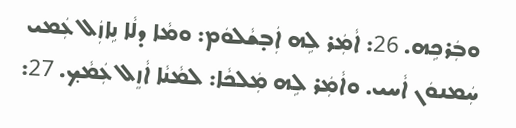ܘܒܲܪܟܹܗ. 26: ܐܵܡܲܪ ܠܹܗ ܐܲܒ̣ܫܵܠܘܿܡ: ܘܡܵܐ ܕܠܵܐ ܢܹܐܙܲܠ ܥܲܡܝ ܚܲܡܢܘܿܢ ܐܵܚܝ. ܘܐܵܡܲܪ ܠܹܗ ܡܲܠܟܵܐ: ܠܡܵܢܵܐ ܐܵܙܸܠ ܥܲܡܵܟ݂. 27: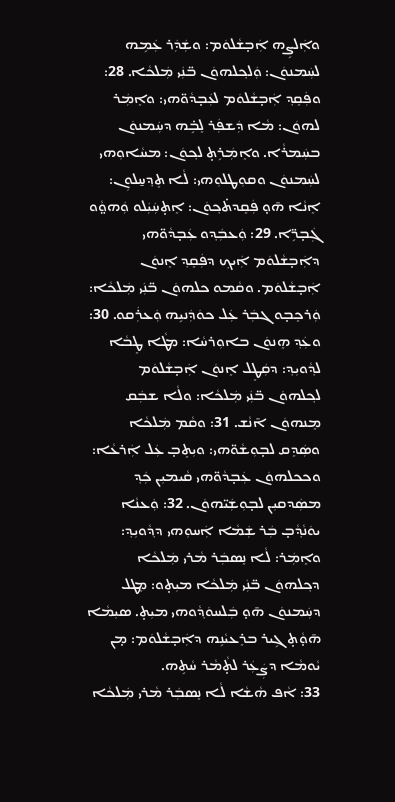ܘܐܲܠܨܹܗ ܐܲܒ̣ܫܵܠܘܿܡ: ܘܫܲܕܲܪ ܥܲܡܹܗ ܠܚܲܡܢܘܿܢ: ܘܲܠܟ݂ܠܗܘܿܢ ܒ̈ܢܲܝ ܡܲܠܟܵܐ. 28: ܘܦܲܩܸܕ݂ ܐܲܒ̣ܫܵܠܘܿܡ ܠܥܲܒ̣ܕܵܘ̈ܗܝ: ܘܐܸܡܲܪ ܠܗܘܿܢ: ܡܵܐ ܕܲܫܦܲܪ ܠܸܒܹ̇ܗ ܕܚܲܡܢܘܿܢ ܒܚܲܡܪܵܐ. ܘܐܸܡܲܪܹܬ̣ ܠܟ݂ܘܿܢ: ܡܚܵܐܘܼܗܝ ܠܚܲܡܢܘܿܢ ܘܩܘܼܛܠܘܼܗܝ: ܠܵܐ ܬܸܕ݂ܚ̱ܠܘܼܢ: ܐܸܢܵܐ ܗ̄ܘ̣ ܦܲܩܸܕܬ̇ܟ݂ܘܿܢ: ܐܸܬ̣ܚܲܝܲܠܘ ܘܲܗܘ̤ܵܘ ܓܲܒ̣ܪܹ̈ܐ. 29: ܘܲܥܒܲܕ݂ܘ ܥܲܒ̣ܕܵܘ̈ܗܝ ܕܐܲܒ̣ܫܵܠܘܿܡ ܐܲܝܟ݂ ܕܦܲܩܸܕ݂ ܐܸܢܘܿܢ ܐܲܒ̣ܫܵܠܘܿܡ. ܘܩܵܡܘ ܟܠܗܘܿܢ ܒ̈ܢܲܝ ܡܲܠܟܵܐ: ܘܲܪܟܸܒ̣ܘ ܓܒܲܪ ܥܲܠ ܟܘܿܕܲܢܝܹܗ ܘܲܥܪܲܩܘ. 30: ܘܥܲܕ݂ ܗܸܢܘܿܢ ܒܐܘܼܪܚܵܐ: ܡܛܵܐ ܛܸܒܵܐ ܠܕ݂ܵܘܝܼܕ݂: ܕܩܲܛܸܠ ܐܸܢܘܿܢ ܐܲܒ̣ܫܵܠܘܿܡ ܠܟ݂ܠܗܘܿܢ ܒ̈ܢܲܝ ܡܲܠܟܵܐ: ܘܠܵܐ ܫܒܲܩ ܡܸܢܗܘܿܢ ܐ̄ܢܵܫ. 31: ܘܩܵܡ ܡܲܠܟܵܐ ܘܣܲܕܸܩ ܠܒ̣ܘܼܫܵܘ̈ܗܝ: ܘܝܼܬܸܒ̣ ܥܲܠ ܐܲܪܥܵܐ: ܘܟܟܠܗܘܿܢ ܥܲܒ̣ܕܵܘ̈ܗܝ ܩܵܝܡܝܼܢ ܟܲܕ݂ ܡܣܲܕܩܝܼܢ ܠܒ̣ܘܼܫܲܝ̈ܗܘܿܢ. 32: ܘܲܥܢܵܐ ܝܘܿܢܵܕ݂ܵܒ̣ ܒܲܪ ܫܲܡܵܐ ܐܲܚܘܼܗܝ ܕܕ݂ܵܘܝܼܕ݂: ܘܐܸܡܲܪ: ܠܵܐ ܢܸܣܒܲܪ ܡܵܪܝ ܡܲܠܟܵܐ ܕܟ݂ܠܗܘܿܢ ܒ̈ܢܲܝ ܡܲܠܟܵܐ ܡܝܼܬ̣ܘ: ܡܸܛܠ ܕܚܲܡܢܘܿܢ ܗ̄ܘ̣ ܒܲܠܚܘܿܕ݂ܵܘܗܝ ܡܝܼܬ̣. ܣܝܼܡܵܐ ܗ̄ܘ̣ܵܬ̣ ܓܹܝܪ ܒܪܸܥܝܵܢܹܗ ܕܐܲܒ̣ܫܵܠܘܿܡ: ܡ̣ܢ ܝܵܘܡܵܐ ܕܨܲܥܲܪ ܠܬ̣ܵܡܵܪ ܚܵܬܹܗ.
33: ܐܵܦ ܗܵܫܵܐ ܠܵܐ ܢܸܣܒܲܪ ܡܵܪܝ ܡܲܠܟܵܐ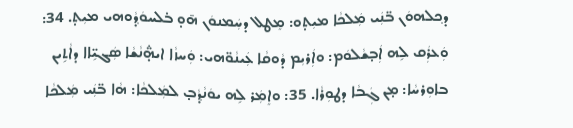ܕܟ݂ܠܗܘܿܢ ܒ̈ܢܲܝ ܡܲܠܟܵܐ ܡܝܼܬ̣ܘ: ܡܸܛܠ ܕܚܲܡܢܘܿܢ ܗ̄ܘ̣ ܒ̇ܠܚܘܿܕ݂ܵܘܗܝ ܡܝܼܬ̣. 34: ܘܲܥܪܲܩ ܠܹܗ ܐܲܒ̣ܫܵܠܘܿܡ: ܘܐܲܪܝܼܡ ܕܵܘܩܵܐ ܥܲܝܢܵܘ̈ܗܝ: ܘܲܚܙܵܐ ܐܞܢܵܫܵܐ ܣܲܓܝܹ̈ܐܐ ܕܐܵܬܹܝܢ ܒܐܘܼܪܚܵܐ: ܡ̣ܢ ܓܲܒܵܐ ܕܛܘܼܪܵܐ. 35: ܘܐܸܡܲܪ ܠܹܗ ܝܘܿܢܵܕ݂ܵܒ̣ ܠܡܲܠܟܵܐ: ܗܵܐ ܒ̈ܢܲܝ ܡܲܠܟܵܐ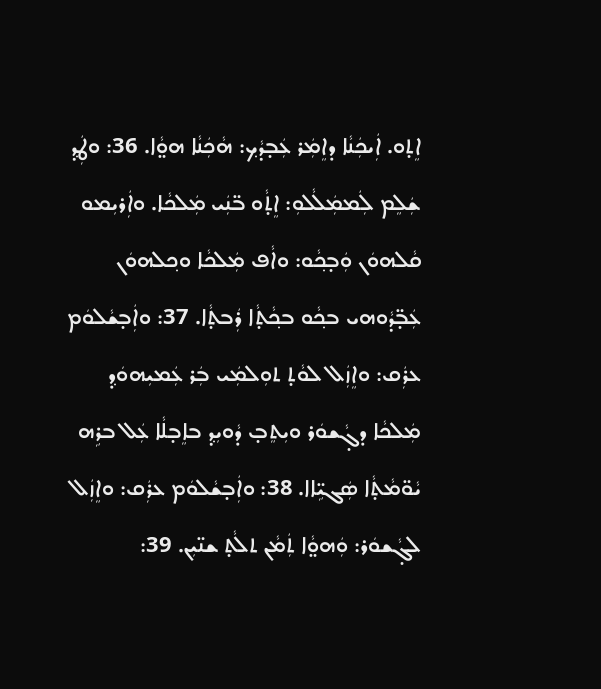ܐܸܬ̣ܘ. ܐܲܝܟܲܢܵܐ ܕܐܸܡܲܪ ܥܲܒ̣ܕܵܟ݂: ܗܵܟܲܢܵܐ ܗܘ̤ܵܐ. 36: ܘܛܲܕ݂ ܫܲܠܸܡ ܠܲܡܡܲܠܵܠܘܼ: ܐܸܬ̣ܵܘ ܒ̈ܢܲܝ ܡܲܠܟܵܐ. ܘܐܲܪܝܼܡܘ ܩܵܠܗܘܿܢ ܘܲܒ̣ܟ݂ܵܘ: ܘܐܵܦ ܡܲܠܟܵܐ ܘܟ݂ܠܗܘܿܢ ܥܲܒ̣̈ܕܵܘܗܝ ܒܟ݂ܵܘ ܒܟ݂ܵܬ̣ܵܐ ܪܲܒܬ̣ܵܐ. 37: ܘܐܲܒ̣ܫܵܠܘܿܡ ܥܪܲܩ: ܘܐܸܙܲܠ ܠܘܵܬ̣ ܬܘܼܠܡܲܝ ܒܲܪ ܥܲܡܝܼܗܘܿܕ݂ ܡܲܠܟܵܐ ܕܓ̣ܵܫܘܿܪ ܘܝܼܬܸܒ̣ ܕܵܘܝܼܕ݂ ܒܐܸܒ̣ܠܵܐ ܥܲܠ ܒܪܹܗ ܝܵܘ̈ܡܵܬ̣ܵܐ ܣܲܓܝܹ̈ܐܐ. 38: ܘܐܲܒ̣ܫܵܠܘܿܡ ܥܪܲܩ: ܘܐܸܙܲܠ ܠܓ̣ܵܫܘܿܪ: ܘܲܗܘ̤ܵܐ ܬܲܡܵܢ ܬܠܵܬ̣ ܫܢ̈ܝܼܢ. 39: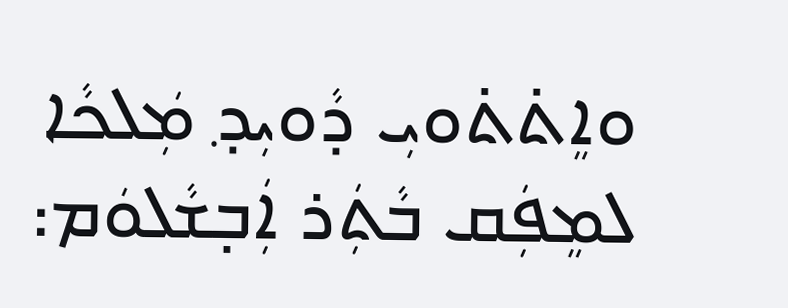ܘܐܸܬ̇ܬ̇ܘܝܼ ܕܵܘܝܼܕ݂ ܡܲܠܟܵܐ ܠܡܸܦܲܩ ܒܵܬܲܪ ܐܲܒ̣ܫܵܠܘܿܡ: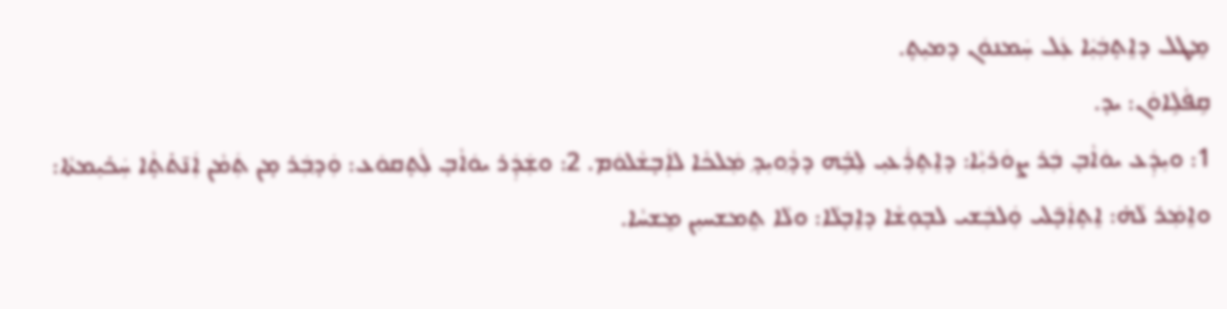ܡܸܛܠ ܕܐܸܬ̣ܒܲܝܲܐ ܥܲܠ ܚܲܡܢܘܿܢ ܕܡܝܼܬ̣.
ܩܹܦܵܠܹܐܘܿܢ: ܝܕ.
1: ܘܝܼܕܲܥ ܝܘܿܐܵܒ̣ ܒܲܪ ܨܘܿܪܝܼܵܐ: ܕܐܸܬ̣ܪܲܥܝܼ ܠܸܒܹ̇ܗ ܕܕ݂ܵܘܝܼܕ݂ ܡܲܠܟܵܐ ܠܐܲܒ̣ܫܵܠܘܿܡ. 2: ܘܫܲܕܲܪ ܝܘܿܐܵܒ̣ ܠܲܬ̣ܩܘܿܥ: ܘܲܕ݂ܒܲܪ ܡ̣ܢ ܬܲܡܵܢ ܐܲܢ̄ܬ̇ܬ̣ܵܐ ܚܲܟ̇ܝܼܡܬܵܐ: ܘܐܸܡܲܪ ܠܵܗ̇: ܐܸܬ̣ܐܲܒ̣̄ܠܝ ܘܲܠܒܲܫܝ ܠܒ̣ܘܼܫܵܐ ܕܐܸܒ̣ܠܵܐ: ܘܠܵܐ ܬܸܡܫܚܝܼܢ ܡܸܫܚܵܐ.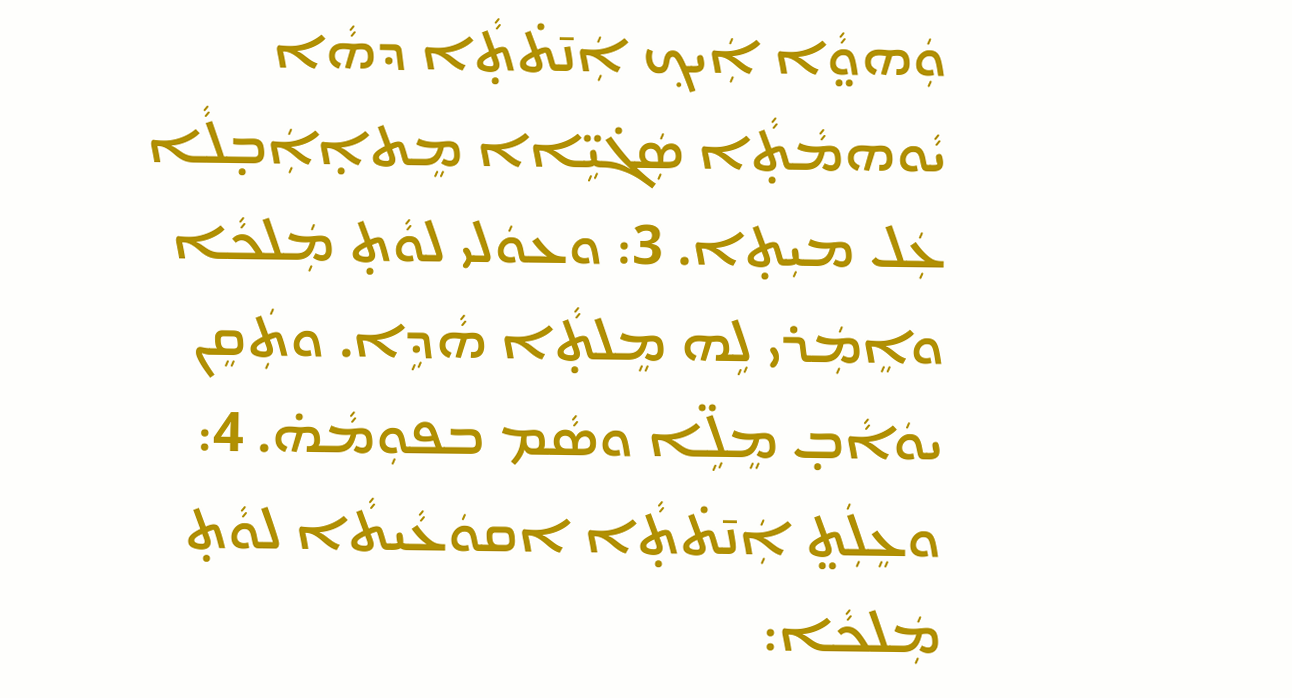ܘܲܗܘ̤ܵܐ ܐܲܝܟ݂ ܐܲܢ̄ܬ̇ܬ̣ܵܐ ܕܗܵܐ ܝܵܘܗܡܵܬ̣ܵܐ ܣܲܓ̇ܝܹ̈ܐܐ ܡܸܬܐ̣ܐܲܒ̣ܠܵܐ ܥܲܠ ܡܝܼܬ̣ܐ. 3: ܘܥܘܿܠܝ ܠܘܵܬ̣ ܡܲܠܟܵܐ ܘܐܸܡܲܪܝ ܠܹܗ ܡܸܠܬ̣ܵܐ ܗܵܕܹܐ. ܘܬܲܩܸܢ ܝܘܿܐܵܒ̣ ܡܸܠܹ̈ܐ ܘܣܵܡ ܒܦܘܼܡܵܗ̇. 4: ܘܥܸܠܲܬ̤ ܐܲܢ̄ܬ̇ܬ̣ܵܐ ܐܩܘܿܥܵܝܬܵܐ ܠܘܵܬ̣ ܡܲܠܟܵܐ: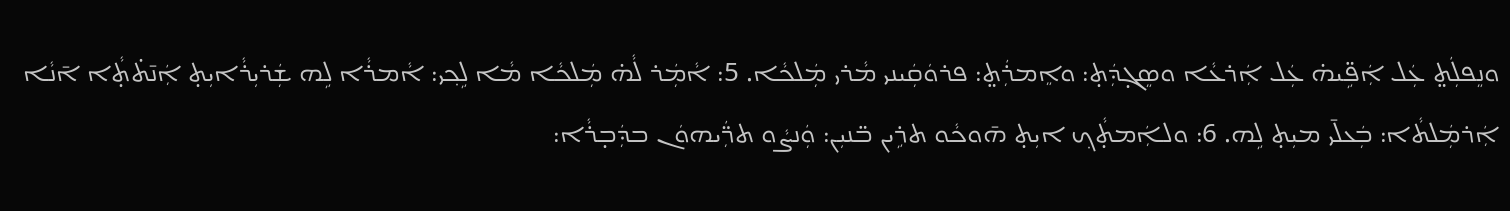ܘܢܸܦܠܲܬ̤ ܥܲܠ ܐܲܦܹ̈ܝܗ̇ ܥܲܠ ܐܲܪܥܵܐ ܘܣܸܓ̣ܕܲܬ̣: ܘܐܸܡܪܲܬ̤: ܦܪܘܿܩܲܝܢܝ ܡܵܪܝ ܡܲܠܟܵܐ. 5: ܐܵܡܲܪ ܠܵܗ̇ ܡܲܠܟܵܐ ܡܵܐ ܠܹܟ݂ܝ: ܐܵܡܪܵܐ ܠܹܗ ܫܲܪܝܼܪܵܐܝܼܬ̣ ܐܲܢ̄ܬ̇ܬ̣ܵܐ ܐ̄ܢܵܐ ܐܲܪܡܲܠܬܵܐ: ܒܲܥܠ̄ܝ ܡܝܼܬ̣ ܠܹܗ. 6: ܘܠܐܲܡܬ̣ܵܟ݂ ܐܝܼܬ̣ ܗ̄ܘܟܵܘ ܬܪܹܝܢ ܒ̈ܢܝܼܢ: ܘܲܢܨܵܘ ܬܪ̈ܲܝܗܘܿܢ ܒܕܲܒ̣ܪܵܐ: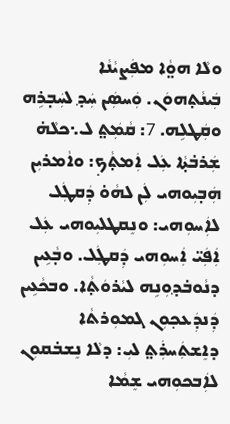ܘܠܵܐ ܗܘ̤ܵܐ ܡܦܲܨܝܵܢܵܐ ܒܲܝܢܵܬ̣ܗܘܿܢ. ܘܲܚܣܲܢ ܚܲܕ݂ ܠܚܲܒ̣ܪܹܗ ܘܩܲܛܠܹܗ. 7: ܩܵܡܲܬ̤ ܠ܆ܟܠܵܗ̇ ܫܲܪܒ̇ܬ̣ܵܐ ܥܲܠ ܐܲܡܬ̣ܵܟ݂: ܘܐܵܡܪܝܼܢ ܗܲܒ̣ܝܼܘܗܝ ܠܲܢ ܠܗܵܘ̇ ܕܲܩܛܲܠ ܠܐܲܚܘܼܗܝ: ܘܢܸܩܛܠܝܼܘܗܝ ܥܲܠ ܐܲܦܲܝ̈ ܐܲܚܘܼܗܝ ܕܲܩܛܲܠ. ܘܒ̣ܵܥܹܝܢ ܕܢܵܘܒ̇ܕ݂ܘܼܢܹܗ ܠܝܵܪܘܿܬ̣ܵܐ. ܘܒܟܵܥܹܝܢ ܕܲܢܕܲܥܟ݂ܘܼܢ ܓܡܘܼܪܬܵܐ ܕܐܸܫܬܲܚܪܲܬ̤ ܠܝܼ: ܕܠܵܐ ܢܸܫܒ̇ܩܘܼܢ ܠܐܲܒܟܘܼܗܝ ܫܸܡܵܐ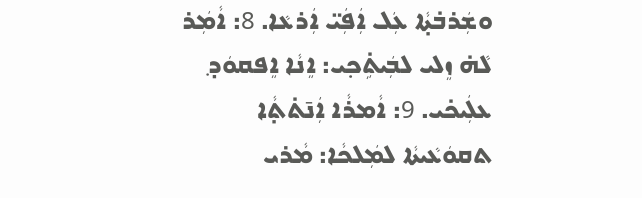ܘܫܲܪܒ̇ܬ̣ܵܐ ܥܲܠ ܐܲܦܲܝ̈ ܐܲܪܥܵܐ. 8: ܐܵܡܲܪ ܠܵܗ̇ ܙܸܠܝ ܠܒܲܝܬܹ̇ܟ݂ܝ: ܐܸܢܵܐ ܐܸܦܩܘܿܕ݂ ܥܠܲܝܟ̇ܝ. 9: ܐܵܡܪܵܐ ܐܲܢ̄ܬ̇ܬ̣ܵܐ ܬܩܘܿܥܵܝܬܵܐ ܠܡܲܠܟܵܐ: ܡܵܪܝ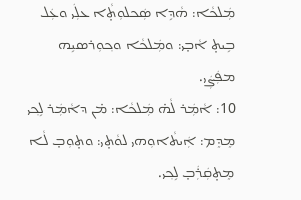ܡܲܠܟܵܐ: ܗܵܕܹܐ ܣܲܟܠܘܼܬ̣ܵܐ ܥܠܲܝ ܘܥܲܠ ܒܹܝܬ̣ ܐܵܒ̣ܝ: ܘܡܲܠܟܵܐ ܘܟ݂ܘܼܪܣܝܹܗ ܡܦܲܨܲܝ.
10: ܐܵܡܲܪ ܠܵܗ̇ ܡܲܠܟܵܐ: ܡ̇ܢ ܕܐܵܡܲܪ ܠܹܟ݂ܝ ܡܸܕܸܡ: ܐܲܝܬܵܐܘܼܗܝ ܠܘܵܬ̣ܝ: ܘܬ̣ܘܼܒ̣ ܠܵܐ ܡܸܬ̣ܩܲܪܲܒ̣ ܠܹܟ݂ܝ.